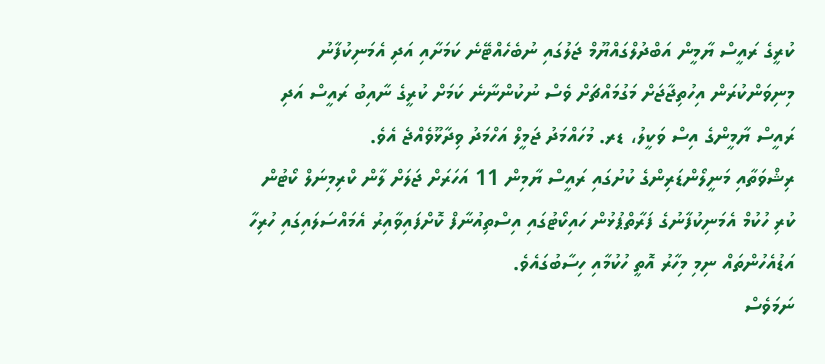ކުރީގެ ރައީސް ޔާމީން އަބްދުލްގައްޔޫމް ޖަލުގައި ނުބެހެއްޓޭނެ ކަމަށާއި އަދި އެމަނިކުފާނު މިނިވަންކުރަން އިހުތިޖާޖަށް މަގުމައްޗަށް ވެސް ނުކުންނާނެ ކަމަށް ކުރީގެ ނާއިބު ރައީސް އަދި ރައީސް ޔާމީންގެ އިސް ވަކީލު، ޑރ. މުހައްމަދު ޖަމީލް އަހްމަދު ވިދާޅޫވެއްޖެ އެވެ.
ރިޝްވަތާއި މަނީލޯންޑަރިންގެ ކުށުގައި ރައީސް ޔާމިން 11 އަހަރަށް ޖަލަށް ލާން ކްރިމިނަލް ކޯޓުން ކުރި ހުކުމް އެމަނިކުފާނުގެ ފަރާތްޕުޅުން ހައިކޯޓުގައި އިސްތިއުނާފް ކޮށްފައިވާއިރު އެމައްސަލައިގައި ހުރިހާ އަޑުއެހުންތައް ނިމި މިހާރު އޮތީ ހުކުމާއި ހިސާބުގައެވެ.
ނަމަވެސް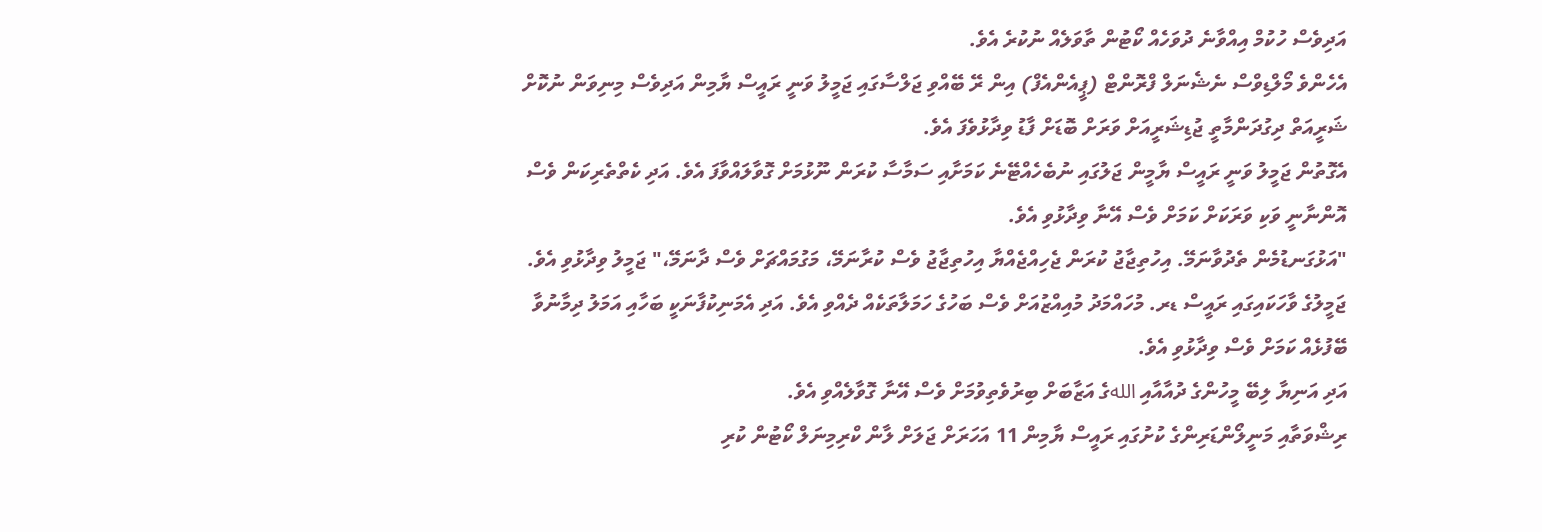އަދިވެސް ހުކުމް އިއްވާނެ ދުވަހެއް ކޯޓުން ތާވަލެއް ނުކުރެ އެވެ.
އެހެންވެ މޯލްޑިވްސް ނެޝެނަލް ފްރޮންޓް (ޕީއެންއެފް) އިން ރޭ ބޭއްވި ޖަލްސާގައި ޖަމީލު ވަނީ ރައީސް ޔާމިން އަދިވެސް މިނިވަން ނުކޮށް ޝަރީއަތް ދިގުދަންމާތީ ޖުޑިޝަރީއަށް ވަރަށް ބޮޑަށް ފާޑު ވިދާޅުވެފަ އެވެ.
އެގޮތުން ޖަމީލު ވަނީ ރައީސް ޔާމީން ޖަލުގައި ނުބެހެއްޓޭނެ ކަމަށާއި ސަމާސާ ކުރަން ނޫޅުމަށް ގޮވާލައްވާފަ އެވެ. އަދި ކެތްތެރިކަން ވެސް އޮންނާނީ ވަކި ވަރަކަށް ކަމަށް ވެސް އޭނާ ވިދާޅުވި އެވެ.
"އަޅުގަނޑުމެން ތެދުވާނަމޭ. އިހުތިޖާޖު ކުރަން ޖެހިއްޖެއްޔާ އިހުތިޖާޖު ވެސް ކުރާނަމޭ، މަގުމައްޗަށް ވެސް ދާނަމޭ،" ޖަމީލު ވިދާޅުވި އެވެ.
ޖަމީލުގެ ވާހަކައިގައި ރައީސް ޑރ. މުހައްމަދު މުއިއްޒުއަށް ވެސް ބަހުގެ ހަމަލާތަކެއް ދެއްވި އެވެ. އަދި އެމަނިކުފާނަކީ ބަހާއި އަމަލު ދިމާނުވާ ބޭފުޅެއް ކަމަށް ވެސް ވިދާޅުވި އެވެ.
އަދި އަނިޔާ ލިބޭ މީހުންގެ ދުއާއާއި اللهގެ އަޒާބަށް ބިރުވެތިވުމަށް ވެސް އޭނާ ގޮވާލެއްވި އެވެ.
ރިޝްވަތާއި މަނީލޯންޑަރިންގެ ކުށުގައި ރައީސް ޔާމިން 11 އަހަރަށް ޖަލަށް ލާން ކްރިމިނަލް ކޯޓުން ކުރި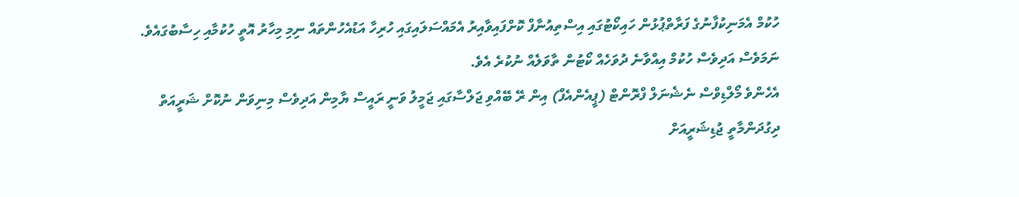ހުކުމް އެމަނިކުފާނުގެ ފަރާތްޕުޅުން ހައިކޯޓުގައި އިސްތިއުނާފް ކޮށްފައިވާއިރު އެމައްސަލައިގައި ހުރިހާ އަޑުއެހުންތައް ނިމި މިހާރު އޮތީ ހުކުމާއި ހިސާބުގައެވެ.
ނަމަވެސް އަދިވެސް ހުކުމް އިއްވާނެ ދުވަހެއް ކޯޓުން ތާވަލެއް ނުކުރެ އެވެ.
އެހެންވެ މޯލްޑިވްސް ނެޝެނަލް ފްރޮންޓް (ޕީއެންއެފް) އިން ރޭ ބޭއްވި ޖަލްސާގައި ޖަމީލު ވަނީ ރައީސް ޔާމިން އަދިވެސް މިނިވަން ނުކޮށް ޝަރީއަތް ދިގުދަންމާތީ ޖުޑިޝަރީއަށް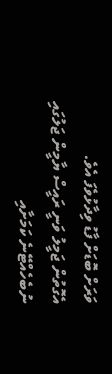ވަރަށް ބޮޑަށް ފާޑު ވިދާޅުވެފަ އެވެ.
އެގޮތުން ޖަމީލު ވަނީ ރައީސް ޔާމީން ޖަލުގައި ނުބެހެއްޓޭނެ ކަމަށާއި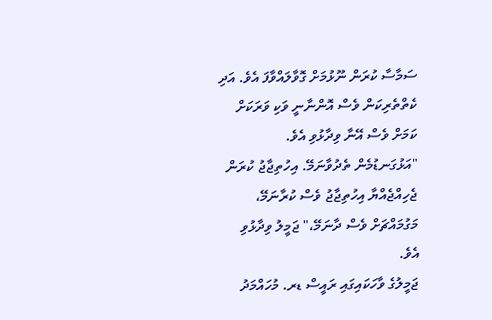ސަމާސާ ކުރަން ނޫޅުމަށް ގޮވާލައްވާފަ އެވެ. އަދި ކެތްތެރިކަން ވެސް އޮންނާނީ ވަކި ވަރަކަށް ކަމަށް ވެސް އޭނާ ވިދާޅުވި އެވެ.
"އަޅުގަނޑުމެން ތެދުވާނަމޭ. އިހުތިޖާޖު ކުރަން ޖެހިއްޖެއްޔާ އިހުތިޖާޖު ވެސް ކުރާނަމޭ، މަގުމައްޗަށް ވެސް ދާނަމޭ،" ޖަމީލު ވިދާޅުވި އެވެ.
ޖަމީލުގެ ވާހަކައިގައި ރައީސް ޑރ. މުހައްމަދު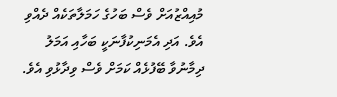މުއިއްޒުއަށް ވެސް ބަހުގެ ހަމަލާތަކެއް ދެއްވި އެވެ. އަދި އެމަނިކުފާނަކީ ބަހާއި އަމަލު ދިމާނުވާ ބޭފުޅެއް ކަމަށް ވެސް ވިދާޅުވި އެވެ.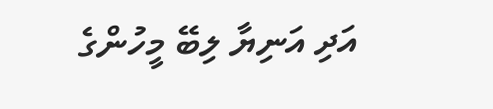އަދި އަނިޔާ ލިބޭ މީހުންގެ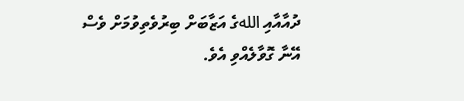ދުއާއާއި اللهގެ އަޒާބަށް ބިރުވެތިވުމަށް ވެސް އޭނާ ގޮވާލެއްވި އެވެ.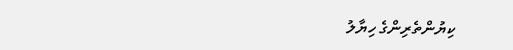ކިޔުންތެރިންގެ ހިޔާލު